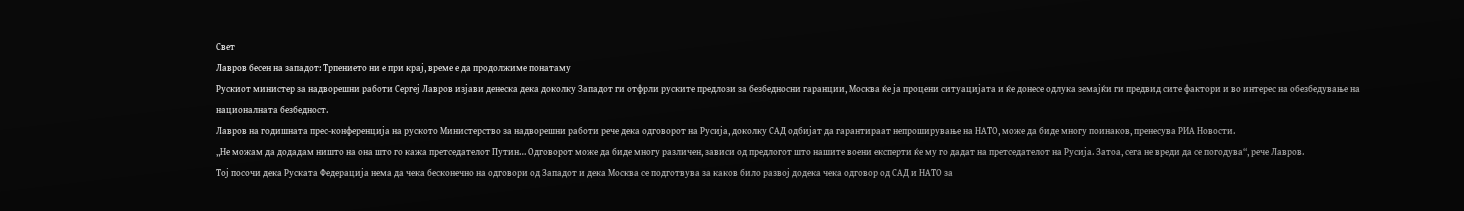Свет
Лавров бесен на западот: Трпението ни е при крај, време е да продолжиме понатаму
Рускиот министер за надворешни работи Сергеј Лавров изјави денеска дека доколку Западот ги отфрли руските предлози за безбедносни гаранции, Москва ќе ја процени ситуацијата и ќе донесе одлука земајќи ги предвид сите фактори и во интерес на обезбедување на националната безбедност.
Лавров на годишната прес-конференција на руското Министерство за надворешни работи рече дека одговорот на Русија, доколку САД одбијат да гарантираат непроширување на НАТО, може да биде многу поинаков, пренесува РИА Новости.
„Не можам да додадам ништо на она што го кажа претседателот Путин… Одговорот може да биде многу различен, зависи од предлогот што нашите воени експерти ќе му го дадат на претседателот на Русија. Затоа, сега не вреди да се погодува“, рече Лавров.
Тој посочи дека Руската Федерација нема да чека бесконечно на одговори од Западот и дека Москва се подготвува за каков било развој додека чека одговор од САД и НАТО за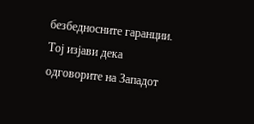безбедносните гаранции.
Тој изјави дека одговорите на Западот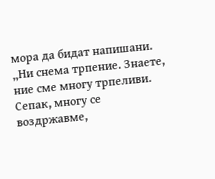мора да бидат напишани.
„Ни снема трпение. Знаете, ние сме многу трпеливи. Сепак, многу се воздржавме,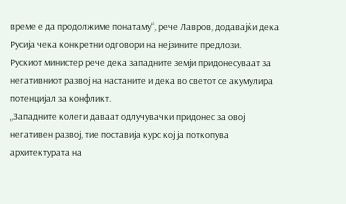време е да продолжиме понатаму“, рече Лавров, додавајќи дека Русија чека конкретни одговори на нејзините предлози.
Рускиот министер рече дека западните земји придонесуваат за негативниот развој на настаните и дека во светот се акумулира потенцијал за конфликт.
„Западните колеги даваат одлучувачки придонес за овој негативен развој, тие поставија курс кој ја поткопува архитектурата на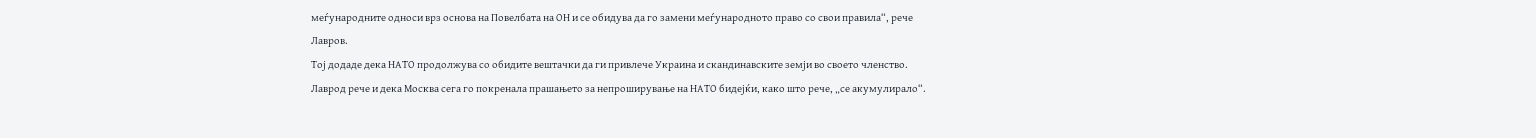меѓународните односи врз основа на Повелбата на ОН и се обидува да го замени меѓународното право со свои правила“, рече Лавров.
Тој додаде дека НАТО продолжува со обидите вештачки да ги привлече Украина и скандинавските земји во своето членство.
Лаврод рече и дека Москва сега го покренала прашањето за непроширување на НАТО бидејќи, како што рече, „се акумулирало“.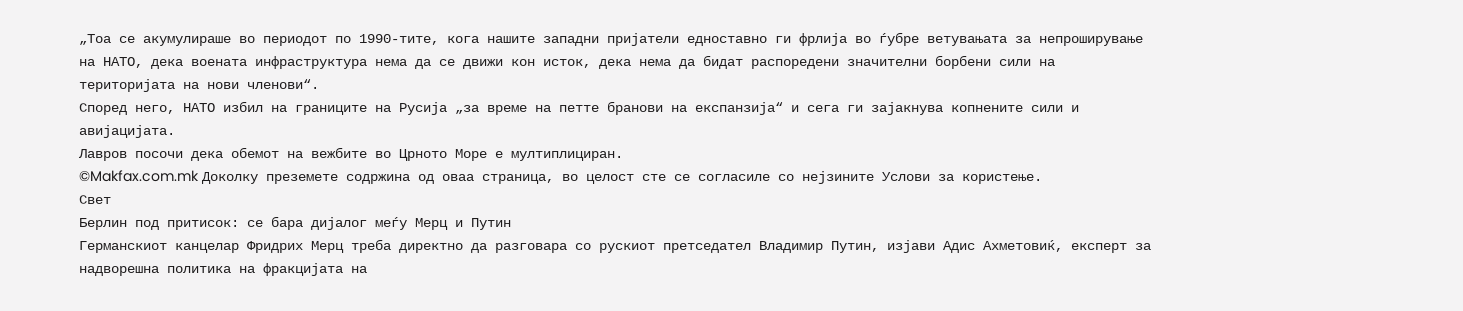„Тоа се акумулираше во периодот по 1990-тите, кога нашите западни пријатели едноставно ги фрлија во ѓубре ветувањата за непроширување на НАТО, дека воената инфраструктура нема да се движи кон исток, дека нема да бидат распоредени значителни борбени сили на територијата на нови членови“.
Според него, НАТО избил на границите на Русија „за време на петте бранови на експанзија“ и сега ги зајакнува копнените сили и авијацијата.
Лавров посочи дека обемот на вежбите во Црното Море е мултиплициран.
©Makfax.com.mk Доколку преземете содржина од оваа страница, во целост сте се согласиле со нејзините Услови за користење.
Свет
Берлин под притисок: се бара дијалог меѓу Мерц и Путин
Германскиот канцелар Фридрих Мерц треба директно да разговара со рускиот претседател Владимир Путин, изјави Адис Ахметовиќ, експерт за надворешна политика на фракцијата на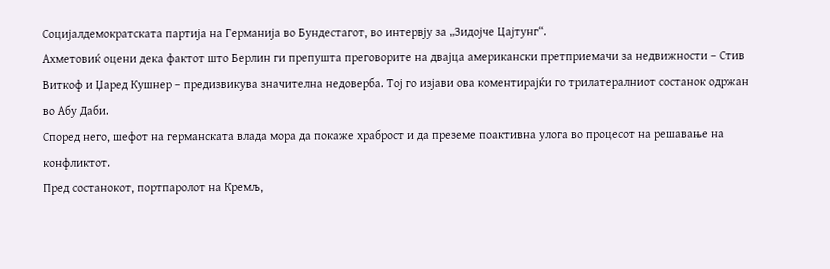Социјалдемократската партија на Германија во Бундестагот, во интервју за „Зидојче Цајтунг“.
Ахметовиќ оцени дека фактот што Берлин ги препушта преговорите на двајца американски претприемачи за недвижности – Стив Виткоф и Џаред Кушнер – предизвикува значителна недоверба. Тој го изјави ова коментирајќи го трилатералниот состанок одржан во Абу Даби.
Според него, шефот на германската влада мора да покаже храброст и да преземе поактивна улога во процесот на решавање на конфликтот.
Пред состанокот, портпаролот на Кремљ,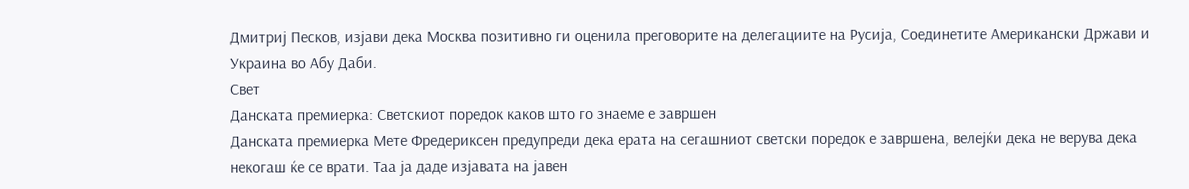Дмитриј Песков, изјави дека Москва позитивно ги оценила преговорите на делегациите на Русија, Соединетите Американски Држави и Украина во Абу Даби.
Свет
Данската премиерка: Светскиот поредок каков што го знаеме е завршен
Данската премиерка Мете Фредериксен предупреди дека ерата на сегашниот светски поредок е завршена, велејќи дека не верува дека некогаш ќе се врати. Таа ја даде изјавата на јавен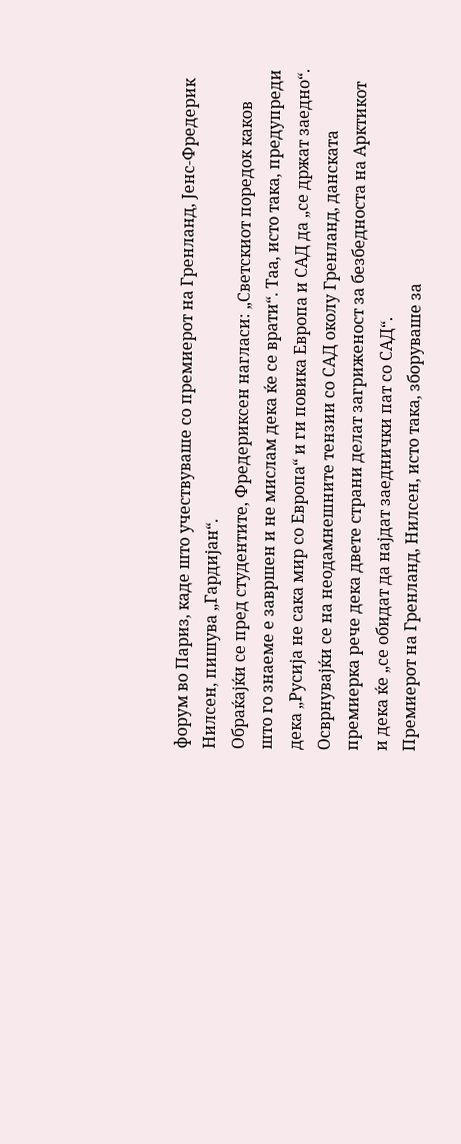форум во Париз, каде што учествуваше со премиерот на Гренланд, Јенс-Фредерик Нилсен, пишува „Гардијан“.
Обраќајќи се пред студентите, Фредериксен нагласи: „Светскиот поредок каков што го знаеме е завршен и не мислам дека ќе се врати“. Таа, исто така, предупреди дека „Русија не сака мир со Европа“ и ги повика Европа и САД да „се држат заедно“.
Осврнувајќи се на неодамнешните тензии со САД околу Гренланд, данската премиерка рече дека двете страни делат загриженост за безбедноста на Арктикот и дека ќе „се обидат да најдат заеднички пат со САД“.
Премиерот на Гренланд, Нилсен, исто така, зборуваше за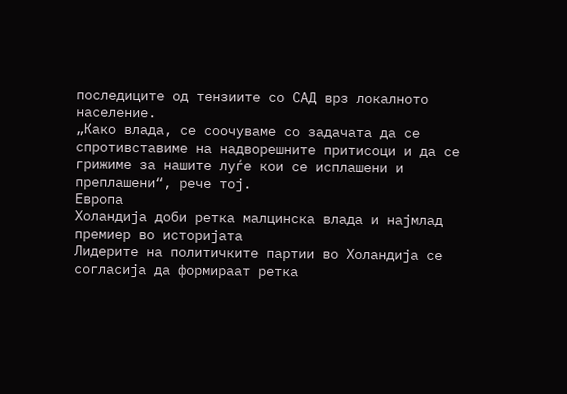последиците од тензиите со САД врз локалното население.
„Како влада, се соочуваме со задачата да се спротивставиме на надворешните притисоци и да се грижиме за нашите луѓе кои се исплашени и преплашени“, рече тој.
Европа
Холандија доби ретка малцинска влада и најмлад премиер во историјата
Лидерите на политичките партии во Холандија се согласија да формираат ретка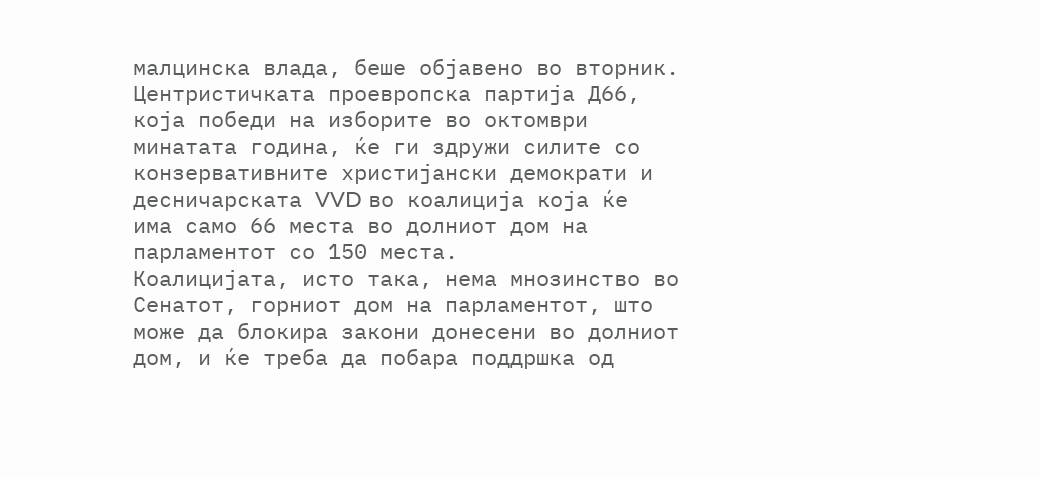малцинска влада, беше објавено во вторник.
Центристичката проевропска партија Д66, која победи на изборите во октомври минатата година, ќе ги здружи силите со конзервативните христијански демократи и десничарската VVD во коалиција која ќе има само 66 места во долниот дом на парламентот со 150 места.
Коалицијата, исто така, нема мнозинство во Сенатот, горниот дом на парламентот, што може да блокира закони донесени во долниот дом, и ќе треба да побара поддршка од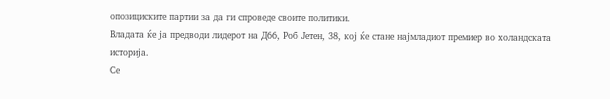опозициските партии за да ги спроведе своите политики.
Владата ќе ја предводи лидерот на Д66, Роб Јетен, 38, кој ќе стане најмладиот премиер во холандската историја.
Се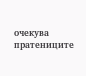очекува пратениците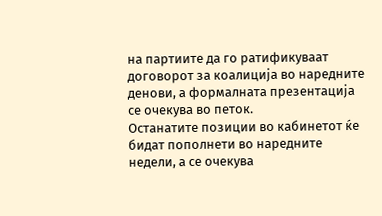на партиите да го ратификуваат договорот за коалиција во наредните денови, а формалната презентација се очекува во петок.
Останатите позиции во кабинетот ќе бидат пополнети во наредните недели, а се очекува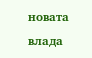новата влада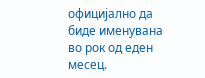официјално да биде именувана во рок од еден месец.